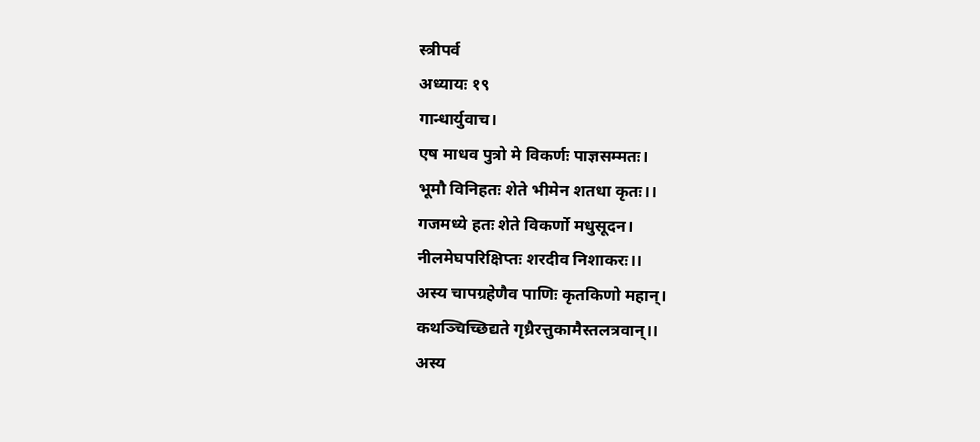स्त्रीपर्व
अध्यायः १९
गान्धार्युवाच।
एष माधव पुत्रो मे विकर्णः पाज्ञसम्मतः।
भूमौ विनिहतः शेते भीमेन शतधा कृतः।।
गजमध्ये हतः शेते विकर्णो मधुसूदन।
नीलमेघपरिक्षिप्तः शरदीव निशाकरः।।
अस्य चापग्रहेणैव पाणिः कृतकिणो महान्।
कथञ्चिच्छिद्यते गृध्रैरत्तुकामैस्तलत्रवान्।।
अस्य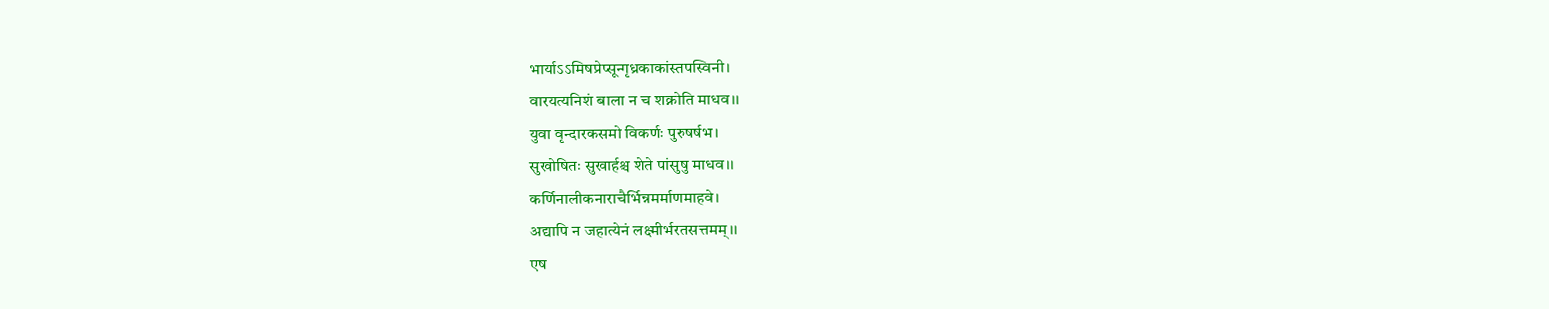भार्याऽऽमिषप्रेप्सून्गृध्रकाकांस्तपस्विनी।
वारयत्यनिशं बाला न च शक्नोति माधव।।
युवा वृन्दारकसमो विकर्णः पुरुषर्षभ।
सुखोषितः सुखार्हश्च शेते पांसुषु माधव।।
कर्णिनालीकनाराचैर्भिन्नमर्माणमाहवे।
अद्यापि न जहात्येनं लक्ष्मीर्भरतसत्तमम्।।
एष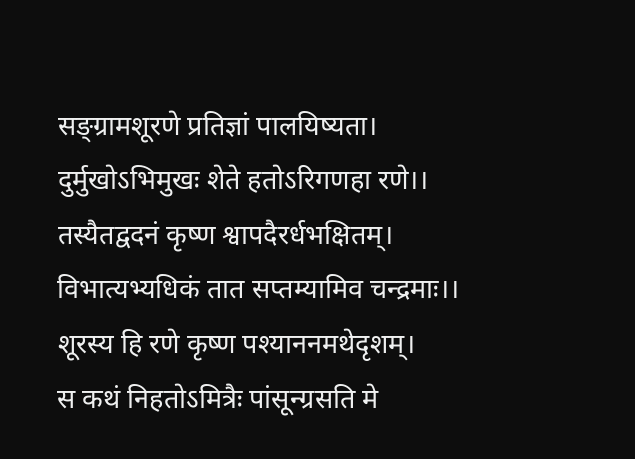सङ्ग्रामशूरणे प्रतिज्ञां पालयिष्यता।
दुर्मुखोऽभिमुखः शेते हतोऽरिगणहा रणे।।
तस्यैतद्वदनं कृष्ण श्वापदैरर्धभक्षितम्।
विभात्यभ्यधिकं तात सप्तम्यामिव चन्द्रमाः।।
शूरस्य हि रणे कृष्ण पश्याननमथेदृशम्।
स कथं निहतोऽमित्रैः पांसून्ग्रसति मे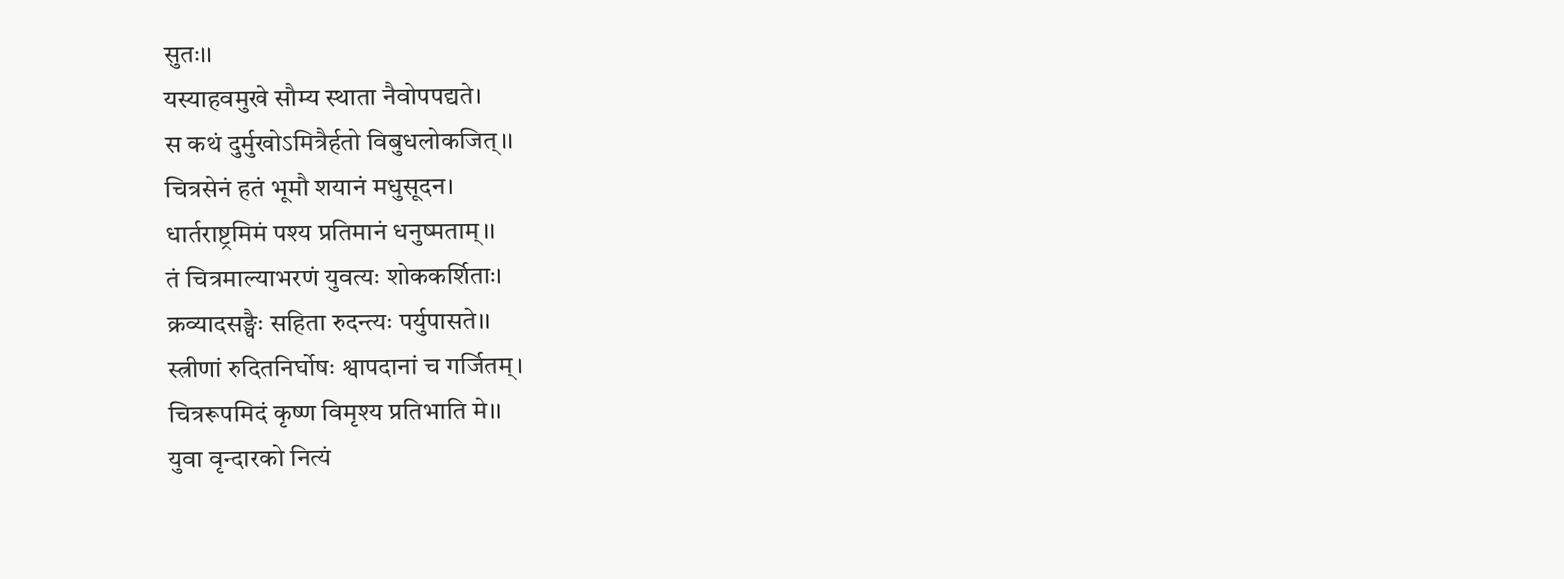सुतः।।
यस्याहवमुखे सौम्य स्थाता नैवोपपद्यते।
स कथं दुर्मुखोऽमित्रैर्हतो विबुधलोकजित्।।
चित्रसेनं हतं भूमौ शयानं मधुसूदन।
धार्तराष्ट्रमिमं पश्य प्रतिमानं धनुष्मताम्।।
तं चित्रमाल्याभरणं युवत्यः शोककर्शिताः।
क्रव्यादसङ्घैः सहिता रुदन्त्यः पर्युपासते।।
स्त्रीणां रुदितनिर्घोषः श्वापदानां च गर्जितम्।
चित्ररूपमिदं कृष्ण विमृश्य प्रतिभाति मे।।
युवा वृन्दारको नित्यं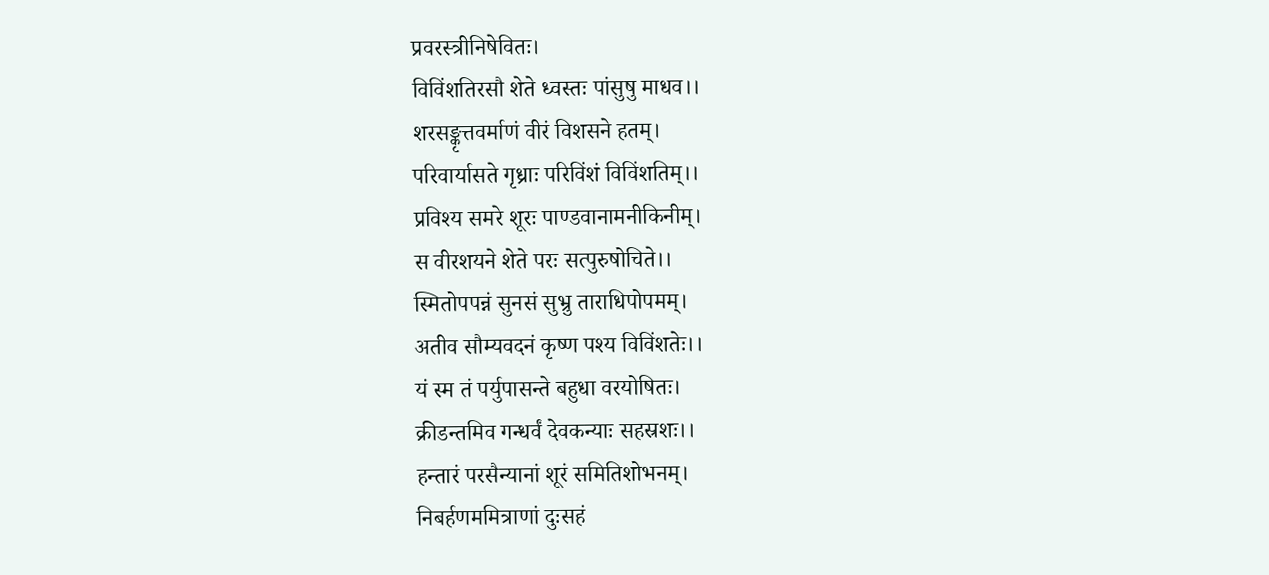प्रवरस्त्रीनिषेवितः।
विविंशतिरसौ शेते ध्वस्तः पांसुषु माधव।।
शरसङ्कृत्तवर्माणं वीरं विशसने हतम्।
परिवार्यासते गृध्राः परिविंशं विविंशतिम्।।
प्रविश्य समरे शूरः पाण्डवानामनीकिनीम्।
स वीरशयने शेते परः सत्पुरुषोचिते।।
स्मितोपपन्नं सुनसं सुभ्रु ताराधिपोपमम्।
अतीव सौम्यवदनं कृष्ण पश्य विविंशतेः।।
यं स्म तं पर्युपासन्ते बहुधा वरयोषितः।
क्रीडन्तमिव गन्धर्वं देवकन्याः सहस्रशः।।
हन्तारं परसैन्यानां शूरं समितिशोभनम्।
निबर्हणममित्राणां दुःसहं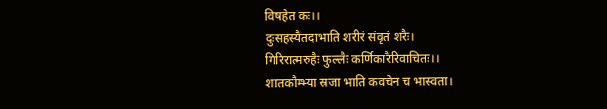विषहेत कः।।
दुःसहस्यैतदाभाति शरीरं संवृतं शरैः।
गिरिरात्मरुहैः फुल्लैः कर्णिकारैरिवाचितः।।
शातकौम्भ्या स्रजा भाति कवचेन च भास्वता।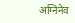अग्निनेव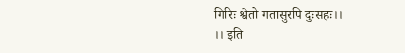गिरिः श्वेतो गतासुरपि दुःसहः।।
।। इति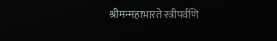श्रीमन्महाभारते स्त्रीपर्वणि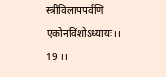स्त्रीविलापपर्वणि एकोनविंशोऽध्यायः।। 19 ।।